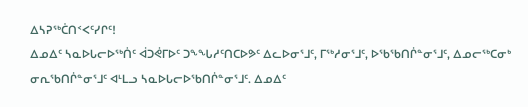ᐃᓴᕈᖅᑖᑎᑉᐸᑦᓯᒋᑦ!
ᐃᓄᐃᑦ ᓴᓇᐅᒐᓕᐅᖅᑏᑦ ᐋᑐᕚᒥᐅᑦ ᑐᖕᖓᓱᑦᑎᑕᐅᕗᑦ ᐃᓚᐅᓂᕐᒧᑦ, ᒥᖅᓱᓂᕐᒧᑦ, ᐅᖃᖃᑎᒌᓐᓂᕐᒧᑦ, ᐃᓄᓕᖅᑕᓂᒃ ᓂᕆᖃᑎᒌᓐᓂᕐᒧᑦ ᐊᒻᒪᓗ ᓴᓇᐅᒐᓕᐅᖃᑎᒌᓐᓂᕐᒧᑦ. ᐃᓄᐃᑦ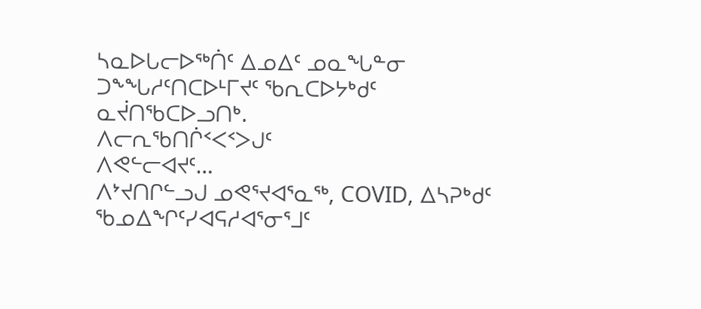ᓴᓇᐅᒐᓕᐅᖅᑏᑦ ᐃᓄᐃᑦ ᓄᓇᖓᓐᓂ ᑐᖕᖓᓱᑦᑎᑕᐅᒻᒥᔪᑦ ᖃᕆᑕᐅᔭᒃᑯᑦ ᓇᔫᑎᖃᑕᐅᓗᑎᒃ.
ᐱᓕᕆᖃᑎᒌᑉᐸᑉᐳᒍᑦ
ᐱᕙᓪᓕᐊᔪᑦ…
ᐱᔾᔪᑎᒋᓪᓗᒍ ᓄᕙᕐᔪᐊᕐᓇᖅ, COVID, ᐃᓴᕈᒃᑯᑦ ᖃᓄᐃᖏᑦᓯᐊᕋᓱᐊᕐᓂᕐᒧᑦ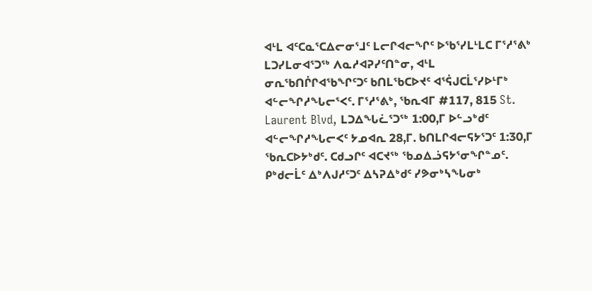ᐊᒻᒪ ᐊᑦᑕᓇᕐᑕᐃᓕᓂᕐᒧᑦ ᒪᓕᒋᐊᓕᖏᑦ ᐅᖃᕐᓯᒪᒻᒪᑕ ᒥᕐᓱᕐᕕᒃ ᒪᑐᓯᒪᓂᐊᕐᑐᖅ ᐱᓇᓱᐊᕈᓯᑦᑎᓐᓂ, ᐊᒻᒪ ᓂᕆᖃᑎᒌᒋᐊᖃᖏᑦᑐᑦ ᑲᑎᒪᖃᑕᐅᔪᑦ ᐊᕐᕌᒍᑕᒫᕐᓯᐅᒻᒥᒃ ᐊᓪᓕᖏᓱᖓᓕᕐᐸᑦ. ᒥᕐᓱᕐᕕᒃ, ᖃᕆᐊᒥ #117, 815 St. Laurent Blvd, ᒪᑐᐃᖓᓛᕐᑐᖅ 1:00,ᒥ ᐅᓪᓗᒃᑯᑦ ᐊᓪᓕᖏᓱᖓᓕᐸᑦ ᔭᓄᐊᕆ 28,ᒥ. ᑲᑎᒪᒋᐊᓕᕋᔭᕐᑐᑦ 1:30,ᒥ ᖃᕆᑕᐅᔭᒃᑯᑦ. ᑕᑯᓗᒋᑦ ᐊᑕᔪᖅ ᖃᓄᐃᓘᕋᔭᕐᓂᖏᓐᓄᑦ. ᑭᒃᑯᓕᒫᑦ ᐃᒃᐱᒍᓱᑦᑐᑦ ᐃᓴᕈᐃᒃᑯᑦ ᓯᕗᓂᒃᓴᖓᓂᒃ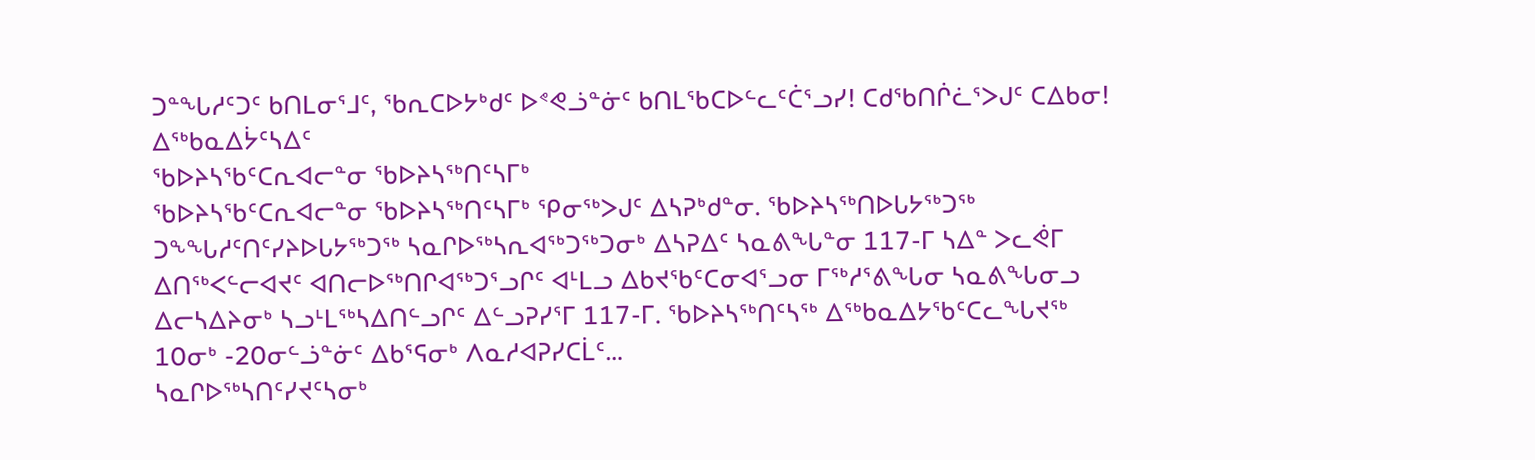ᑐᓐᖓᓱᑦᑐᑦ ᑲᑎᒪᓂᕐᒧᑦ, ᖃᕆᑕᐅᔭᒃᑯᑦ ᐅᕝᕙᓘᓐᓃᑦ ᑲᑎᒪᖃᑕᐅᓪᓚᑦᑖᕐᓗᓯ! ᑕᑯᖃᑎᒌᓛᕐᐳᒍᑦ ᑕᐃᑲᓂ!
ᐃᖅᑲᓇᐃᔮᑦᓴᐃᑦ
ᖃᐅᔨᓴᖃᑦᑕᕆᐊᓕᓐᓂ ᖃᐅᔨᓴᖅᑎᑦᓴᒥᒃ
ᖃᐅᔨᓴᖃᑦᑕᕆᐊᓕᓐᓂ ᖃᐅᔨᓴᖅᑎᑦᓴᒥᒃ ᕿᓂᖅᐳᒍᑦ ᐃᓴᕈᒃᑯᓐᓂ. ᖃᐅᔨᓴᖅᑎᐅᒐᔭᖅᑐᖅ ᑐᖕᖓᓱᑦᑎᑦᓯᔨᐅᒐᔭᖅᑐᖅ ᓴᓇᒋᐅᖅᓴᕆᐊᖅᑐᖅᑐᓂᒃ ᐃᓴᕈᐃᑦ ᓴᓇᕕᖓᓐᓂ 117-ᒥ ᓴᐃᓐ ᐳᓚᕚᒥ ᐃᑎᖅᐸᓪᓕᐊᔪᑦ ᐊᑎᓕᐅᖅᑎᒋᐊᖅᑐᕐᓗᒋᑦ ᐊᒻᒪᓗ ᐃᑲᔪᖃᑦᑕᓂᐊᕐᓗᓂ ᒥᖅᓱᕐᕕᖓᓂ ᓴᓇᕕᖓᓂᓗ ᐃᓕᓴᐃᔨᓂᒃ ᓴᓗᒻᒪᖅᓴᐃᑎᓪᓗᒋᑦ ᐃᓪᓗᕈᓯᕐᒥ 117-ᒥ. ᖃᐅᔨᓴᖅᑎᑦᓴᖅ ᐃᖅᑲᓇᐃᔭᖃᑦᑕᓚᖓᔪᖅ 10ᓂᒃ -20ᓂᓪᓘᓐᓃᑦ ᐃᑲᕐᕋᓂᒃ ᐱᓇᓱᐊᕈᓯᑕᒫᑦ…
ᓴᓇᒋᐅᖅᓴᑎᑦᓯᔪᑦᓴᓂᒃ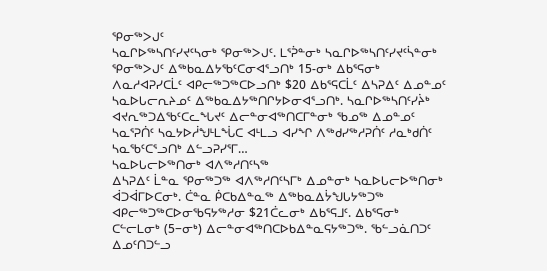ᕿᓂᖅᐳᒍᑦ
ᓴᓇᒋᐅᖅᓴᑎᑦᓯᔪᑦᓴᓂᒃ ᕿᓂᖅᐳᒍᑦ. ᒪᕐᕉᓐᓂᒃ ᓴᓇᒋᐅᖅᓴᑎᑦᓯᔪᑦᓵᓐᓂᒃ ᕿᓂᖅᐳᒍᑦ ᐃᖅᑲᓇᐃᔭᖃᑦᑕᓂᐊᕐᓗᑎᒃ 15-ᓂᒃ ᐃᑲᕐᕋᓂᒃ ᐱᓇᓱᐊᕈᓯᑕᒫᑦ ᐊᑭᓕᖅᑐᖅᑕᐅᓗᑎᒃ $20 ᐃᑲᕐᕋᑕᒫᑦ ᐃᓴᕈᐃᑦ ᐃᓄᓐᓄᑦ ᓴᓇᐅᒐᓕᕆᔨᓄᑦ ᐃᖅᑲᓇᐃᔭᖅᑎᒋᔭᐅᓂᐊᕐᓗᑎᒃ. ᓴᓇᒋᐅᖅᓴᑎᑦᓯᔩᒃ ᐊᔪᕆᖅᑐᐃᖃᑦᑕᓚᖓᔪᑦ ᐃᓕᓐᓂᐊᖅᑎᑕᒥᓐᓂᒃ ᖃᓄᖅ ᐃᓄᓐᓄᑦ ᓴᓇᕐᕈᑏᑦ ᓴᓇᔭᐅᓲᖑᒻᒪᖔᑕ ᐊᒻᒪᓗ ᐊᓯᖏ ᐱᖅᑯᓯᖅᓱᕈᑏᑦ ᓱᓇᒃᑯᑏᑦ ᓴᓇᖃᑦᑕᕐᓗᑎᒃ ᐃᓪᓗᕈᓯᕐᒥ…
ᓴᓇᐅᒐᓕᐅᖅᑎᓂᒃ ᐊᐱᖅᓱᑎᑦᓴᖅ
ᐃᓴᕈᐃᑦ ᒫᓐᓇ ᕿᓂᖅᑐᖅ ᐊᐱᖅᓱᑎᑦᓴᒥᒃ ᐃᓄᓐᓂᒃ ᓴᓇᐅᒐᓕᐅᖅᑎᓂᒃ ᐋᑐᐋᒥᐅᑕᓂᒃ. ᑖᓐᓇ ᑮᑕᑲᐃᓐᓇᖅ ᐃᖅᑲᓇᐃᔮᖑᒐᔭᖅᑐᖅ ᐊᑭᓕᖅᑐᖅᑕᐅᓂᖃᕋᔭᖅᓱᓂ $21ᑖᓚᓂᒃ ᐃᑲᕐᕋᒧᑦ. ᐃᑲᕐᕋᓂᒃ ᑕᓪᓕᒪᓂᒃ (5−ᓂᒃ) ᐃᓕᓐᓂᐊᖅᑎᑕᐅᑲᐃᓐᓇᕋᔭᖅᑐᖅ. ᖃᓪᓗᓈᑎᑐᑦ ᐃᓄᑦᑎᑐᓪᓗ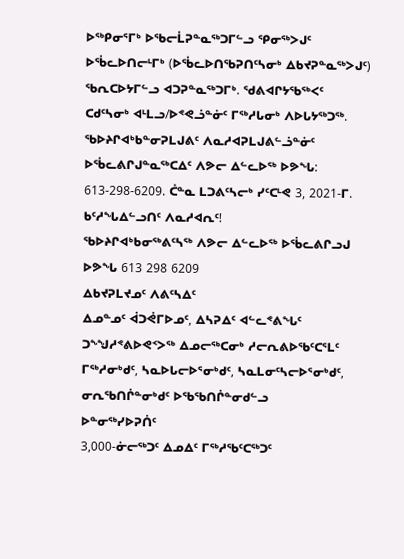ᐅᖅᑭᓂᕐᒥᒃ ᐅᖃᓕᒫᕈᓐᓇᖅᑐᒥᓪᓗ ᕿᓂᖅᐳᒍᑦ ᐅᖄᓚᐅᑎᓕᒻᒥᒃ (ᐅᖄᓚᐅᑎᖃᕈᑎᑦᓴᓂᒃ ᐃᑲᔪᕈᓐᓇᖅᐳᒍᑦ) ᖃᕆᑕᐅᔭᒥᓪᓗ ᐊᑐᕈᓐᓇᖅᑐᒥᒃ. ᖁᕕᐊᒋᔭᖃᖅᐸᑦ ᑕᑯᑦᓴᓂᒃ ᐊᒻᒪᓗ/ᐅᕝᕙᓘᓐᓃᑦ ᒥᖅᓱᒐᓂᒃ ᐱᐅᒐᔭᖅᑐᖅ. ᖃᐅᔨᒋᐊᒃᑲᓐᓂᕈᒪᒍᕕᑦ ᐱᓇᓱᐊᕈᒪᒍᕕᓪᓘᓐᓃᑦ ᐅᖄᓚᕕᒋᒍᓐᓇᖅᑕᐃᑦ ᐱᕗᓕ ᐃᓪᓚᐅᖅ ᐅᕗᖓ: 613-298-6209. ᑖᓐᓇ ᒪᑐᕕᑦᓴᓕᒃ ᓯᑦᑕᒻᕙ 3, 2021-ᒥ. ᑲᑦᓱᖓᐃᓪᓗᑎᑦ ᐱᓇᓱᐊᕆᑦ!
ᖃᐅᔨᒋᐊᒃᑲᓂᖅᕕᑦᓴᖅ ᐱᕗᓕ ᐃᓪᓚᐅᖅ ᐅᖄᓚᕕᒋᓗᒍ ᐅᕗᖓ 613 298 6209
ᐃᑲᔪᕈᒪᔪᓄᑦ ᐱᕕᑦᓴᐃᑦ
ᐃᓄᓐᓄᑦ ᐋᑐᕚᒥᐅᓄᑦ, ᐃᓴᕈᐃᑦ ᐊᓪᓚᕝᕕᖓᑦ ᑐᖕᖑᓱᕝᕕᐅᕙᑉᐳᖅ ᐃᓄᓕᖅᑕᓂᒃ ᓱᓕᕆᕕᐅᖃᑦᑕᕐᒪᑦ ᒥᖅᓱᓂᒃᑯᑦ, ᓴᓇᐅᒐᓕᐅᕐᓂᒃᑯᑦ, ᓴᓇᒪᓂᑦᓴᓕᐅᕐᓂᒃᑯᑦ, ᓂᕆᖃᑎᒌᓐᓂᒃᑯᑦ ᐅᖃᖃᑎᒌᓐᓂᑯᓪᓗ
ᐅᓐᓂᖅᓯᐅᕈᑏᑦ
3,000-ᓃᓕᖅᑐᑦ ᐃᓄᐃᑦ ᒥᖅᓱᖃᑦᑕᖅᑐᑦ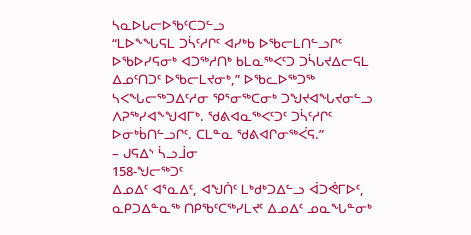ᓴᓇᐅᒐᓕᐅᖃᑦᑕᑐᓪᓗ
“ᒪᐅᖕᖓᕋᒪ ᑐᓵᑦᓱᒋᑦ ᐊᓯᒃᑲ ᐅᖃᓕᒪᑎᓪᓗᒋᑦ ᐅᖃᐅᓯᕋᓂᒃ ᐊᑐᖅᓱᑎᒃ ᑲᒪᓇᖅᐸᑦᑐ ᑐᓵᒐᔪᐃᓕᕋᒪ ᐃᓄᑦᑎᑐᑦ ᐅᖃᓕᒪᔪᓂᒃ,” ᐅᖃᓚᐅᖅᑐᖅ ᓴᐸᖓᓕᖅᑐᐃᑦᓱᓂ ᕿᕐᓂᖅᑕᓂᒃ ᑐᖑᔪᐊᖓᔪᓂᓪᓗ ᐱᕈᖅᓯᐊᖕᖑᐊᒥᒃ. ᖁᕕᐊᓇᖅᐸᑦᑐᑦ ᑐᓵᑦᓱᒋᑦ ᐅᓂᒃᑳᑎᓪᓗᒋᑦ. ᑕᒪᓐᓇ ᖁᕕᐊᒋᓂᖅᐹᕋ.”
– ᒍᕋᐃᔅ ᓵᓗᒨᓂ
158-ᖑᓕᖅᑐᑦ
ᐃᓄᐃᑦ ᐊᕐᓇᐃᑦ, ᐊᖑᑏᑦ ᒪᒃᑯᒃᑐᐃᓪᓗ ᐋᑐᕚᒥᐅᑦ, ᓇᑭᑐᐃᓐᓇᖅ ᑎᑭᖃᑦᑕᖅᓯᒪᔪᑦ ᐃᓄᐃᑦ ᓄᓇᖓᓐᓂᒃ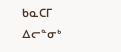ᑲᓇᑕᒥ
ᐃᓕᓐᓂᒃ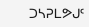ᑐᓴᕈᒪᕗᒍᑦ